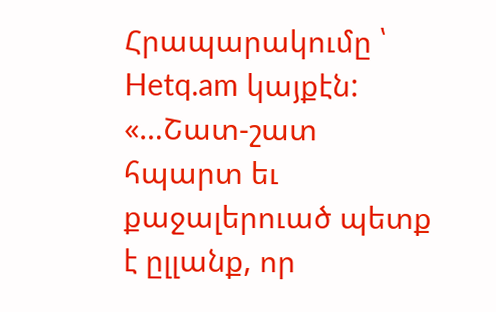Հրապարակումը ՝ Hetq.am կայքէն:
«…Շատ-շատ հպարտ եւ քաջալերուած պետք է ըլլանք, որ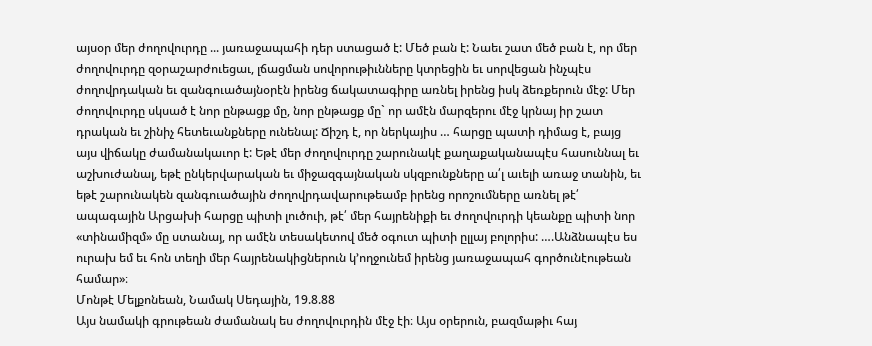այսօր մեր ժողովուրդը ... յառաջապահի դեր ստացած է: Մեծ բան է: Նաեւ շատ մեծ բան է, որ մեր ժողովուրդը զօրաշարժուեցաւ, լճացման սովորութիւնները կտրեցին եւ սորվեցան ինչպէս ժողովրդական եւ զանգուածայնօրէն իրենց ճակատագիրը առնել իրենց իսկ ձեռքերուն մէջ: Մեր ժողովուրդը սկսած է նոր ընթացք մը, նոր ընթացք մը` որ ամէն մարզերու մէջ կրնայ իր շատ դրական եւ շինիչ հետեւանքները ունենալ: Ճիշդ է, որ ներկայիս … հարցը պատի դիմաց է, բայց այս վիճակը ժամանակաւոր է: Եթէ մեր ժողովուրդը շարունակէ քաղաքականապէս հասուննալ եւ աշխուժանալ, եթէ ընկերվարական եւ միջազգայնական սկզբունքները ա՛լ աւելի առաջ տանին, եւ եթէ շարունակեն զանգուածային ժողովրդավարութեամբ իրենց որոշումները առնել թէ՛ ապագային Արցախի հարցը պիտի լուծուի, թէ՛ մեր հայրենիքի եւ ժողովուրդի կեանքը պիտի նոր «տինամիզմ» մը ստանայ, որ ամէն տեսակետով մեծ օգուտ պիտի ըլլայ բոլորիս: ….Անձնապէս ես ուրախ եմ եւ հոն տեղի մեր հայրենակիցներուն կ’ողջունեմ իրենց յառաջապահ գործունէութեան համար»։
Մոնթէ Մելքոնեան, Նամակ Սեդային, 19.8.88
Այս նամակի գրութեան ժամանակ ես ժողովուրդին մէջ էի։ Այս օրերուն, բազմաթիւ հայ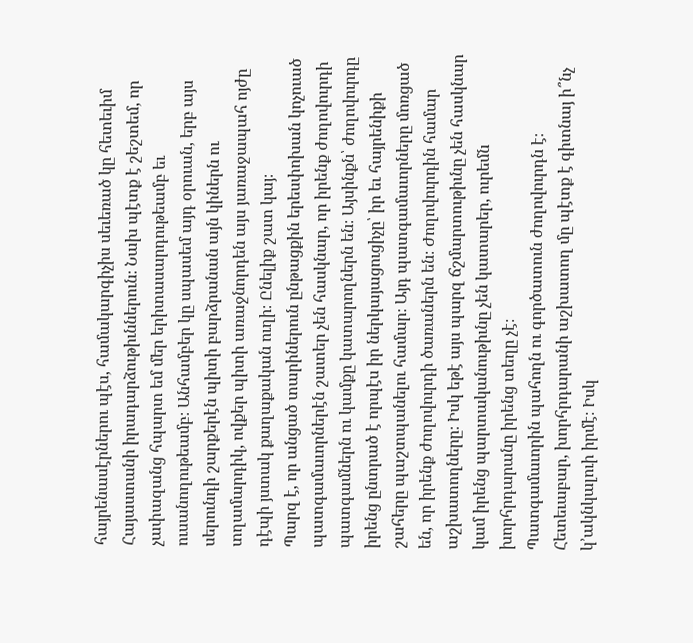հայրենասէրներու պէս, համակարգիչիս սեւեռած կը հետեւիմ Հայաստանի իրադարձութիւններուն։ Նախ պէտք է շեշտեմ, որ չափազանց հպարտ եմ մեր երիտասարդութեամբ եւ ուսանողութեամբ։ Անհամբեր կը սպասեմ այդ օրուան, երբ այս սերունդի շարքերէն պիտի բարձրանան այն կիներն ու տղամարդիկ, ովքեր պիտի առաջնորդեն այս յառաջապահ ոյժը դէպի յստակ քաղաքական ուղի։ Ընելիք շատ կայ։
Պարզ է, որ անցած տարիներուն ընթացքին երեսփոխան կոչուած պատգամաւորներէն շատեր չեն հասկնար, որ իրենք ժողովուրդի պատգամներն ու կամքը կատարողներն են։ Այսինքն՝ ժողովուրդը իրենց ընտրած է որպէս իր ներկայացուցիչը՝ իր եւ հայրենիքի շահերը պաշտպանելու համար։ Այդ պատգամաւորները մոռցած են, որ իրենք ժողովուրդի ծառաներն են։ Ժողովուրդին համար աշխատողները։ Իսկ եթէ այս պարզ ճշմարտութիւնը չեն հասկնար կամ իրենց պարտականութիւնը չեն կատարեր, ուրեմն խորհրդարանը իրենց տեղը չէ։
Պատգամաւորին պահողն ու գործատուն ժողովուրդն է։ Հետեւաբար, խորհրդարանի աշխատող մը պէտք է գիտնայ ի՞նչ կ՚ակնկալուի իրմէ։ Իսկ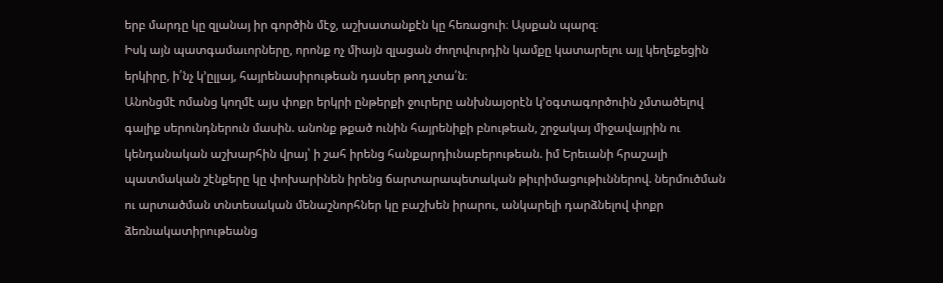երբ մարդը կը զլանայ իր գործին մէջ, աշխատանքէն կը հեռացուի։ Այսքան պարզ։
Իսկ այն պատգամաւորները, որոնք ոչ միայն զլացան ժողովուրդին կամքը կատարելու այլ կեղեքեցին երկիրը, ի՛նչ կ՚ըլլայ, հայրենասիրութեան դասեր թող չտա՛ն։
Անոնցմէ ոմանց կողմէ այս փոքր երկրի ընթերքի ջուրերը անխնայօրէն կ՚օգտագործուին չմտածելով գալիք սերունդներուն մասին. անոնք թքած ունին հայրենիքի բնութեան, շրջակայ միջավայրին ու կենդանական աշխարհին վրայ՝ ի շահ իրենց հանքարդիւնաբերութեան. իմ Երեւանի հրաշալի պատմական շէնքերը կը փոխարինեն իրենց ճարտարապետական թիւրիմացութիւններով. ներմուծման ու արտածման տնտեսական մենաշնորհներ կը բաշխեն իրարու, անկարելի դարձնելով փոքր ձեռնակատիրութեանց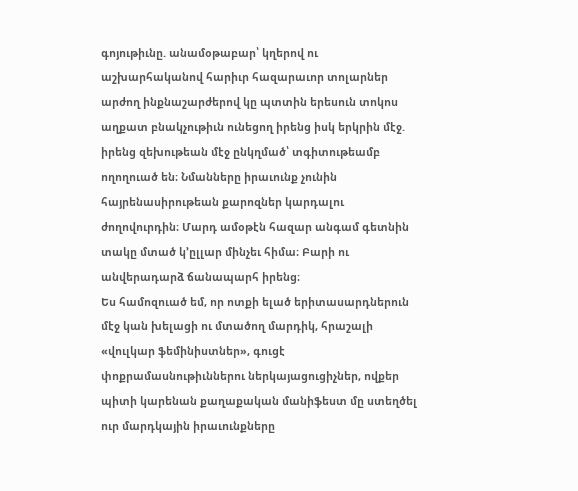գոյութիւնը. անամօթաբար՝ կղերով ու աշխարհականով հարիւր հազարաւոր տոլարներ արժող ինքնաշարժերով կը պտտին երեսուն տոկոս աղքատ բնակչութիւն ունեցող իրենց իսկ երկրին մէջ. իրենց զեխութեան մէջ ընկղմած՝ տգիտութեամբ ողողուած են։ Նմանները իրաւունք չունին հայրենասիրութեան քարոզներ կարդալու ժողովուրդին։ Մարդ ամօթէն հազար անգամ գետնին տակը մտած կ՚ըլլար մինչեւ հիմա։ Բարի ու անվերադարձ ճանապարհ իրենց։
Ես համոզուած եմ, որ ոտքի ելած երիտասարդներուն մէջ կան խելացի ու մտածող մարդիկ, հրաշալի «վուլկար ֆեմինիստներ», գուցէ փոքրամասնութիւններու ներկայացուցիչներ, ովքեր պիտի կարենան քաղաքական մանիֆեստ մը ստեղծել ուր մարդկային իրաւունքները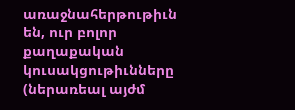առաջնահերթութիւն են, ուր բոլոր քաղաքական կուսակցութիւնները (ներառեալ այժմ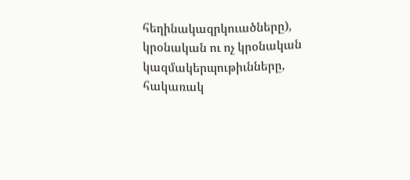հեղինակազրկուածները), կրօնական ու ոչ կրօնական կազմակերպութիւնները, հակառակ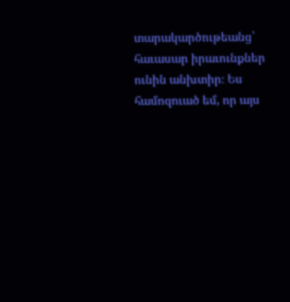տարակարծութեանց՝ հաւասար իրաւունքներ ունին անխտիր։ Ես համոզուած եմ, որ այս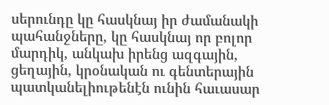սերունդը կը հասկնայ իր ժամանակի պահանջները, կը հասկնայ որ բոլոր մարդիկ, անկախ իրենց ազգային, ցեղային, կրօնական ու գենտերային պատկանելիութենէն ունին հաւասար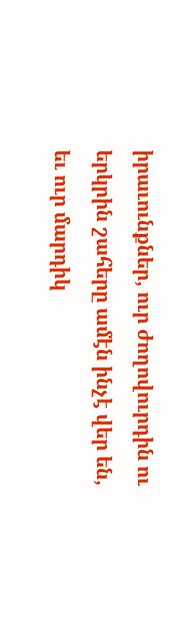իրաւունքներ, ուր ժողովուրդին ու երկրին շահերը ամէն ինչէ վեր են, եւ ուր մարդիկ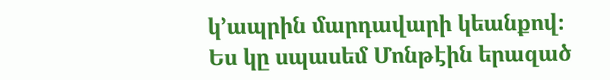կ՚ապրին մարդավարի կեանքով։
Ես կը սպասեմ Մոնթէին երազած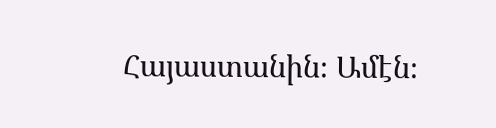Հայաստանին։ Ամէն։